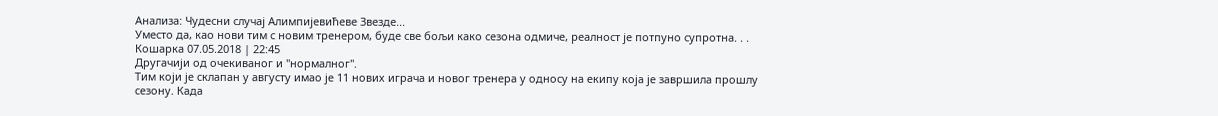Анализа: Чудесни случај Алимпијевићеве Звезде...
Уместо да, као нови тим с новим тренером, буде све бољи како сезона одмиче, реалност је потпуно супротна. . .
Кошарка 07.05.2018 | 22:45
Другачији од очекиваног и "нормалног".
Тим који је склапан у августу имао је 11 нових играча и новог тренера у односу на екипу која је завршила прошлу сезону. Када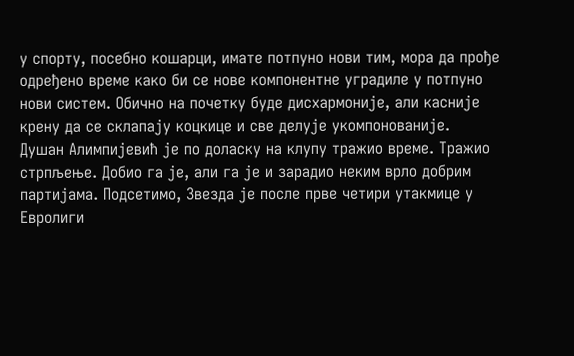у спорту, посебно кошарци, имате потпуно нови тим, мора да прође одређено време како би се нове компонентне уградиле у потпуно нови систем. Обично на почетку буде дисхармоније, али касније крену да се склапају коцкице и све делује укомпонованије.
Душан Алимпијевић је по доласку на клупу тражио време. Тражио стрпљење. Добио га је, али га је и зарадио неким врло добрим партијама. Подсетимо, Звезда је после прве четири утакмице у Евролиги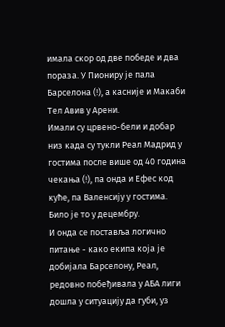имала скор од две победе и два пораза. У Пиониру је пала Барселона (!), а касније и Макаби Тел Авив у Арени.
Имали су црвено-бели и добар низ када су тукли Реал Мадрид у гостима после више од 40 година чекања (!), па онда и Ефес код куће, па Валенсију у гостима. Било је то у децембру.
И онда се поставља логично питање - како екипа која је добијала Барселону, Реал, редовно побеђивала у АБА лиги дошла у ситуацију да губи, уз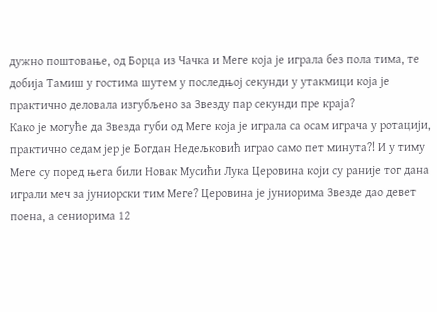дужно поштовање, од Борца из Чачка и Меге која је играла без пола тима, те добија Тамиш у гостима шутем у последњој секунди у утакмици која је практично деловала изгубљено за Звезду пар секунди пре краја?
Како је могуће да Звезда губи од Меге која је играла са осам играча у ротацији, практично седам јер је Богдан Недељковић играо само пет минута?! И у тиму Меге су поред њега били Новак Мусићи Лука Церовина који су раније тог дана играли меч за јуниорски тим Меге? Церовина је јуниорима Звезде дао девет поена, а сениорима 12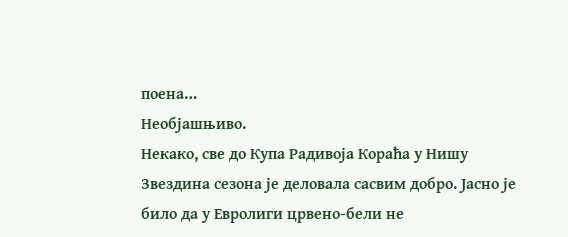поена…
Необјашњиво.
Некако, све до Купа Радивоја Кораћа у Нишу Звездина сезона је деловала сасвим добро. Јасно је било да у Евролиги црвено-бели не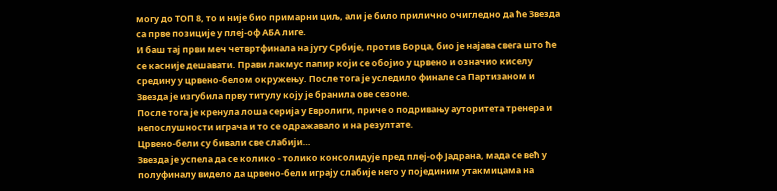могу до ТОП 8, то и није био примарни циљ, али је било прилично очигледно да ће Звезда са прве позиције у плеј-оф АБА лиге.
И баш тај први меч четвртфинала на југу Србије, против Борца, био је најава свега што ће се касније дешавати. Прави лакмус папир који се обојио у црвено и означио киселу средину у црвено-белом окружењу. После тога је уследило финале са Партизаном и Звезда је изгубила прву титулу коју је бранила ове сезоне.
После тога је кренула лоша серија у Евролиги, приче о подривању ауторитета тренера и непослушности играча и то се одражавало и на резултате.
Црвено-бели су бивали све слабији…
Звезда је успела да се колико - толико консолидује пред плеј-оф Јадрана, мада се већ у полуфиналу видело да црвено-бели играју слабије него у појединим утакмицама на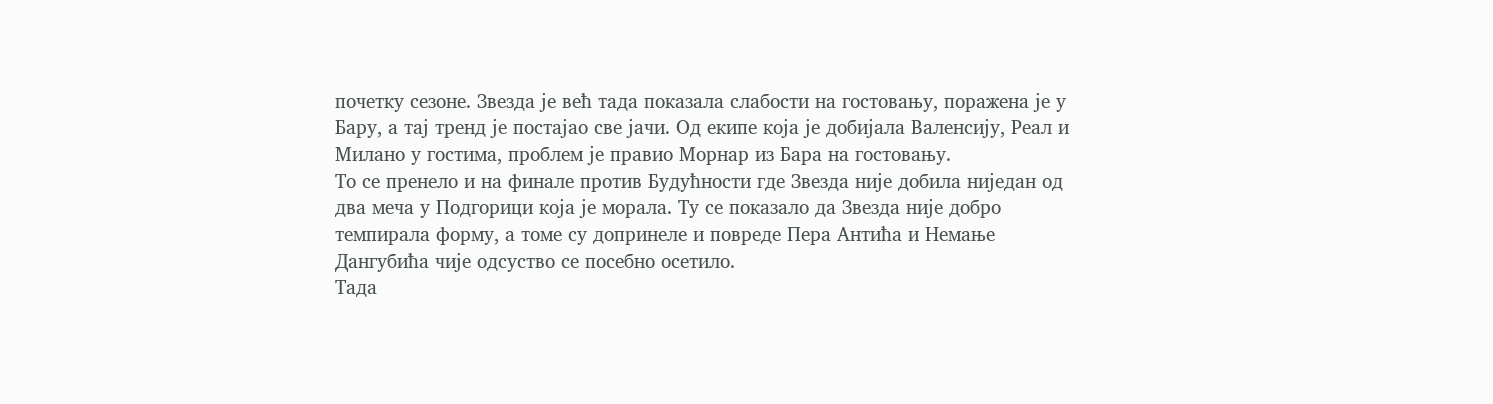почетку сезоне. Звезда је већ тада показала слабости на гостовању, поражена је у Бару, а тај тренд је постајао све јачи. Од екипе која је добијала Валенсију, Реал и Милано у гостима, проблем је правио Морнар из Бара на гостовању.
То се пренело и на финале против Будућности где Звезда није добила ниједан од два меча у Подгорици која је морала. Ту се показало да Звезда није добро темпирала форму, а томе су допринеле и повреде Пера Антића и Немање Дангубића чије одсуство се посебно осетило.
Тада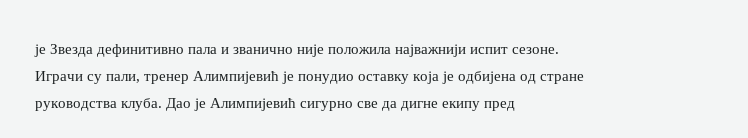је Звезда дефинитивно пала и званично није положила најважнији испит сезоне.
Играчи су пали, тренер Алимпијевић је понудио оставку која је одбијена од стране руководства клуба. Дао је Алимпијевић сигурно све да дигне екипу пред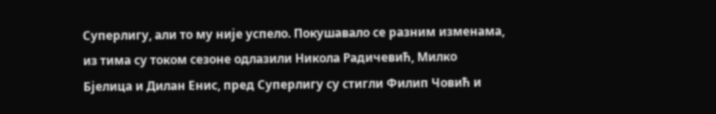Суперлигу, али то му није успело. Покушавало се разним изменама, из тима су током сезоне одлазили Никола Радичевић, Милко Бјелица и Дилан Енис, пред Суперлигу су стигли Филип Човић и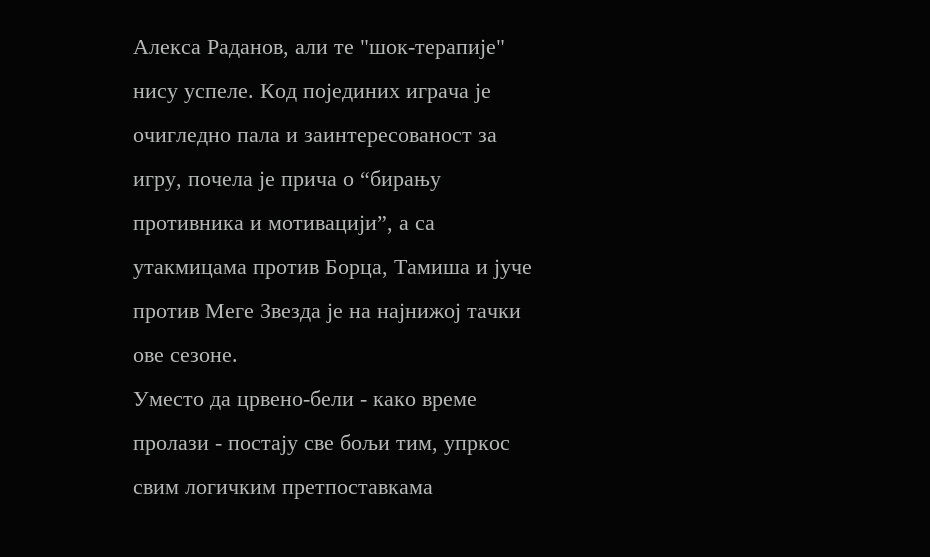Алекса Раданов, али те "шок-терапије" нису успеле. Код појединих играча је очигледно пала и заинтересованост за игру, почела је прича о “бирању противника и мотивацији”, а са утакмицама против Борца, Тамиша и јуче против Меге Звезда је на најнижој тачки ове сезоне.
Уместо да црвено-бели - како време пролази - постају све бољи тим, упркос свим логичким претпоставкама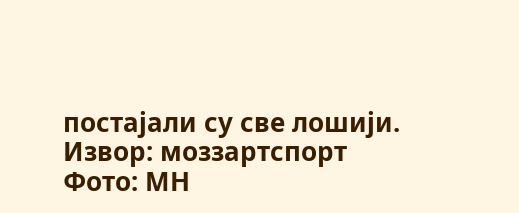постајали су све лошији.
Извор: моззартспорт
Фото: МН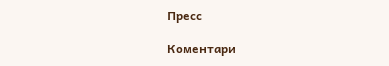Пресс

Коментари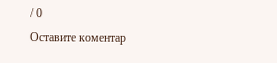/ 0
Оставите коментар